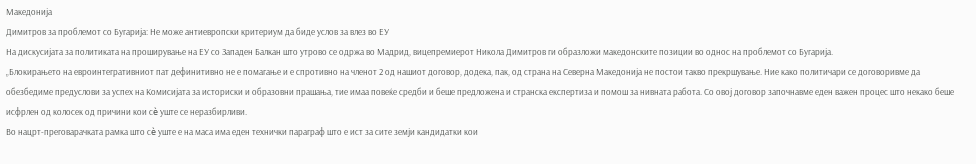Македонија
Димитров за проблемот со Бугарија: Не може антиевропски критериум да биде услов за влез во ЕУ
На дискусијата за политиката на проширување на ЕУ со Западен Балкан што утрово се одржа во Мадрид, вицепремиерот Никола Димитров ги образложи македонските позиции во однос на проблемот со Бугарија.
„Блокирањето на евроинтегративниот пат дефинитивно не е помагање и е спротивно на членот 2 од нашиот договор, додека, пак, од страна на Северна Македонија не постои такво прекршување. Ние како политичари се договоривме да обезбедиме предуслови за успех на Комисијата за историски и образовни прашања, тие имаа повеќе средби и беше предложена и странска експертиза и помош за нивната работа. Со овој договор започнавме еден важен процес што некако беше исфрлен од колосек од причини кои сè уште се неразбирливи.
Во нацрт-преговарачката рамка што сè уште е на маса има еден технички параграф што е ист за сите земји кандидатки кои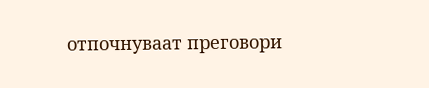отпочнуваат преговори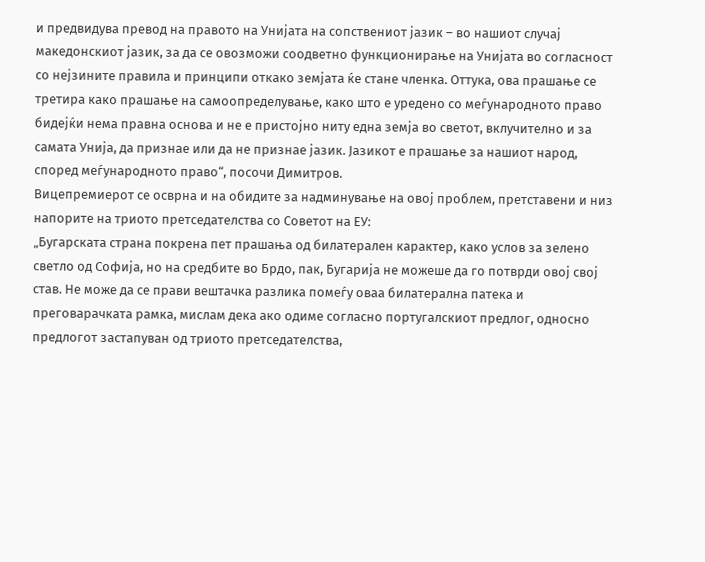и предвидува превод на правото на Унијата на сопствениот јазик – во нашиот случај македонскиот јазик, за да се овозможи соодветно функционирање на Унијата во согласност со нејзините правила и принципи откако земјата ќе стане членка. Оттука, ова прашање се третира како прашање на самоопределување, како што е уредено со меѓународното право бидејќи нема правна основа и не е пристојно ниту една земја во светот, вклучително и за самата Унија, да признае или да не признае јазик. Јазикот е прашање за нашиот народ, според меѓународното право“, посочи Димитров.
Вицепремиерот се осврна и на обидите за надминување на овој проблем, претставени и низ напорите на триото претседателства со Советот на ЕУ:
„Бугарската страна покрена пет прашања од билатерален карактер, како услов за зелено светло од Софија, но на средбите во Брдо, пак, Бугарија не можеше да го потврди овој свој став. Не може да се прави вештачка разлика помеѓу оваа билатерална патека и преговарачката рамка, мислам дека ако одиме согласно португалскиот предлог, односно предлогот застапуван од триото претседателства,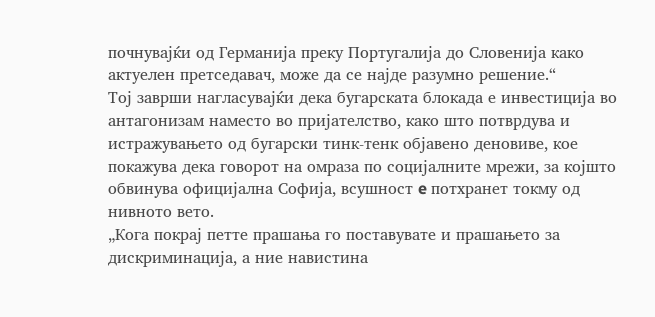почнувајќи од Германија преку Португалија до Словенија како актуелен претседавач, може да се најде разумно решение.“
Тој заврши нагласувајќи дека бугарската блокада е инвестиција во антагонизам наместо во пријателство, како што потврдува и истражувањето од бугарски тинк-тенк објавено деновиве, кое покажува дека говорот на омраза по социјалните мрежи, за којшто обвинува официјална Софија, всушност e потхранет токму од нивното вето.
„Кога покрај петте прашања го поставувате и прашањето за дискриминација, а ние навистина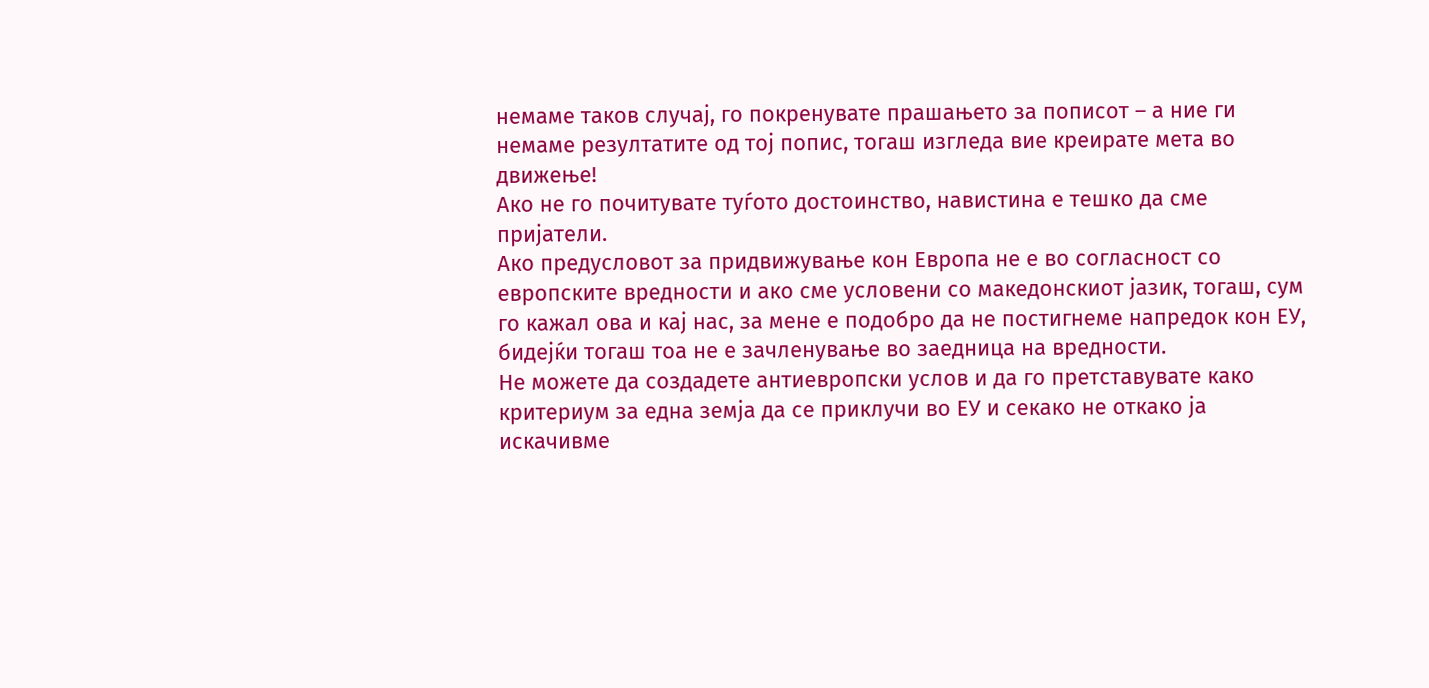немаме таков случај, го покренувате прашањето за пописот – а ние ги немаме резултатите од тој попис, тогаш изгледа вие креирате мета во движење!
Ако не го почитувате туѓото достоинство, навистина е тешко да сме пријатели.
Ако предусловот за придвижување кон Европа не е во согласност со европските вредности и ако сме условени со македонскиот јазик, тогаш, сум го кажал ова и кај нас, за мене е подобро да не постигнеме напредок кон ЕУ, бидејќи тогаш тоа не е зачленување во заедница на вредности.
Не можете да создадете антиевропски услов и да го претставувате како критериум за една земја да се приклучи во ЕУ и секако не откако ја искачивме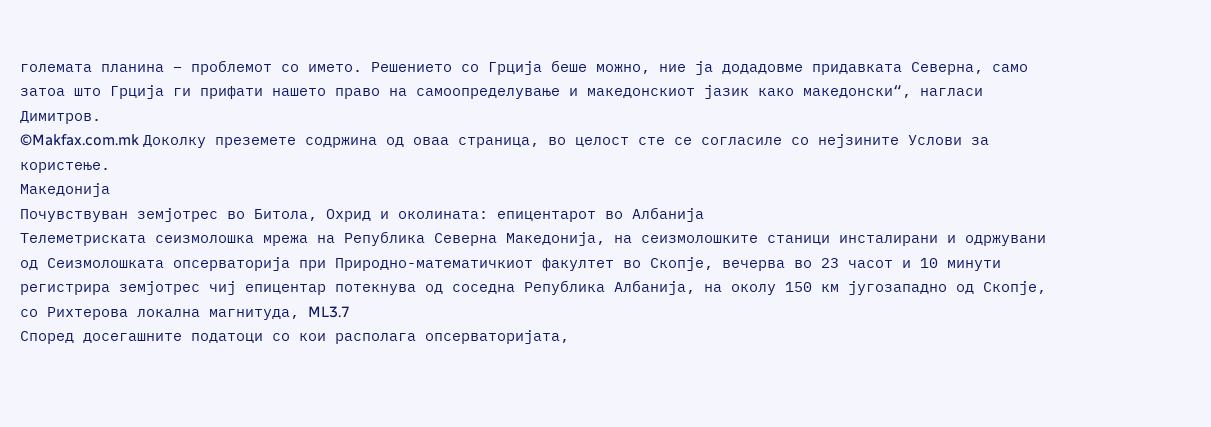големата планина – проблемот со името. Решението со Грција беше можно, ние ја додадовме придавката Северна, само затоа што Грција ги прифати нашето право на самоопределување и македонскиот јазик како македонски“, нагласи Димитров.
©Makfax.com.mk Доколку преземете содржина од оваа страница, во целост сте се согласиле со нејзините Услови за користење.
Македонија
Почувствуван земјотрес во Битола, Охрид и околината: епицентарот во Албанија
Телеметриската сеизмолошка мрежа на Република Северна Македонија, на сеизмолошките станици инсталирани и одржувани од Сеизмолошката опсерваторија при Природно-математичкиот факултет во Скопје, вечерва во 23 часот и 10 минути регистрира земјотрес чиј епицентар потекнува од соседна Република Албанија, на околу 150 км југозападно од Скопје, со Рихтерова локална магнитуда, ML3.7
Според досегашните податоци со кои располага опсерваторијата,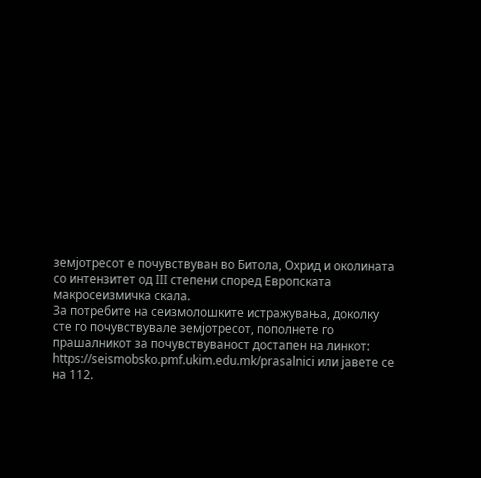земјотресот е почувствуван во Битола, Охрид и околината со интензитет од III степени според Европската макросеизмичка скала.
За потребите на сеизмолошките истражувања, доколку сте го почувствувале земјотресот, пополнете го прашалникот за почувствуваност достапен на линкот: https://seismobsko.pmf.ukim.edu.mk/prasalnici или јавете се на 112.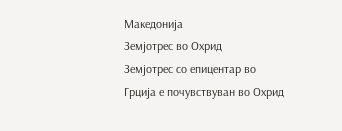Македонија
Земјотрес во Охрид
Земјотрес со епицентар во Грција е почувствуван во Охрид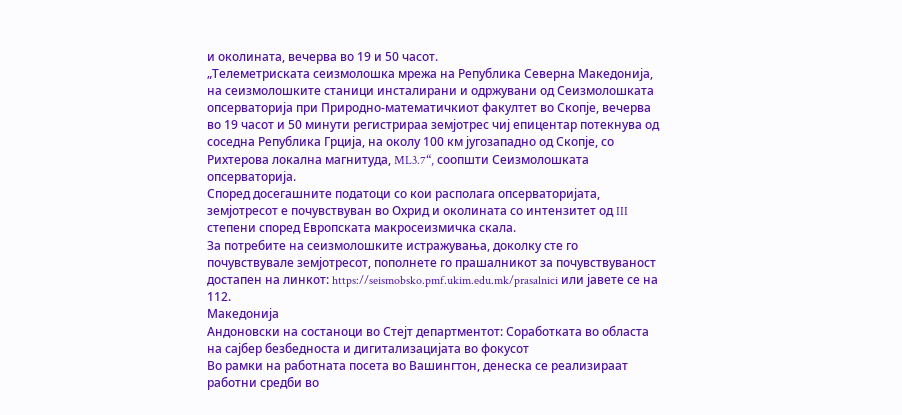и околината, вечерва во 19 и 50 часот.
„Телеметриската сеизмолошка мрежа на Република Северна Македонија, на сеизмолошките станици инсталирани и одржувани од Сеизмолошката опсерваторија при Природно-математичкиот факултет во Скопје, вечерва во 19 часот и 50 минути регистрираа земјотрес чиј епицентар потекнува од соседна Република Грција, на околу 100 км југозападно од Скопје, со Рихтерова локална магнитуда, ML3.7“, соопшти Сеизмолошката опсерваторија.
Според досегашните податоци со кои располага опсерваторијата, земјотресот е почувствуван во Охрид и околината со интензитет од III степени според Европската макросеизмичка скала.
За потребите на сеизмолошките истражувања, доколку сте го почувствувале земјотресот, пополнете го прашалникот за почувствуваност достапен на линкот: https://seismobsko.pmf.ukim.edu.mk/prasalnici или јавете се на 112.
Македонија
Андоновски на состаноци во Стејт департментот: Соработката во областа на сајбер безбедноста и дигитализацијата во фокусот
Во рамки на работната посета во Вашингтон, денеска се реализираат работни средби во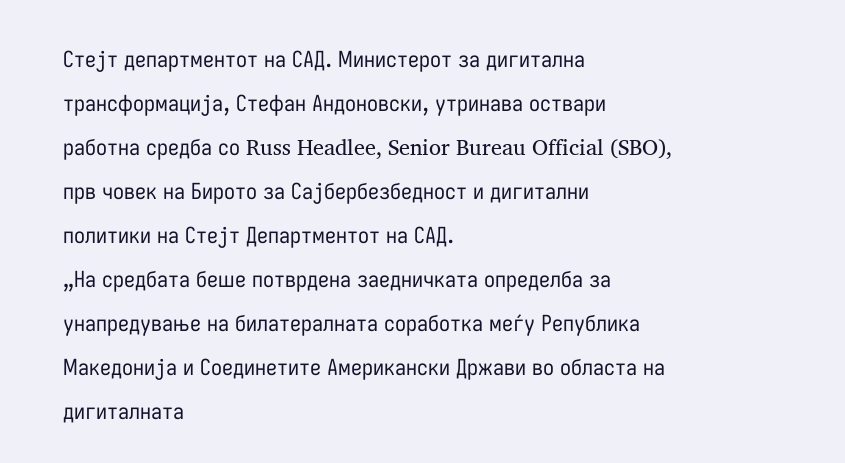Стејт департментот на САД. Министерот за дигитална трансформација, Стефан Андоновски, утринава оствари работна средба со Russ Headlee, Senior Bureau Official (SBO), прв човек на Бирото за Сајбербезбедност и дигитални политики на Стејт Департментот на САД.
„На средбата беше потврдена заедничката определба за унапредување на билатералната соработка меѓу Република Македонија и Соединетите Американски Држави во областа на дигиталната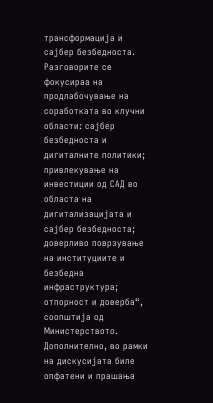трансформација и сајбер безбедноста. Разговорите се фокусираа на продлабочување на соработката во клучни области: сајбер безбедноста и дигиталните политики; привлекување на инвестиции од САД во областа на дигитализацијата и сајбер безбедноста; доверливо поврзување на институциите и безбедна инфраструктура; отпорност и доверба“, соопштија од Министерството.
Дополнително, во рамки на дискусијата биле опфатени и прашања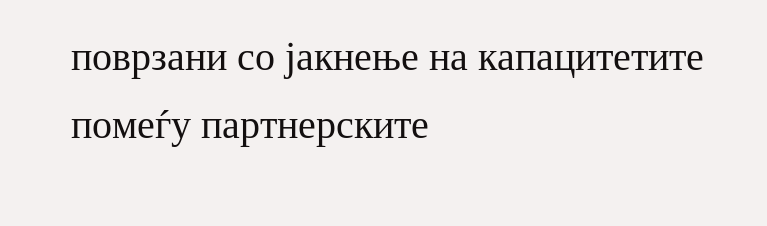поврзани со јакнење на капацитетите помеѓу партнерските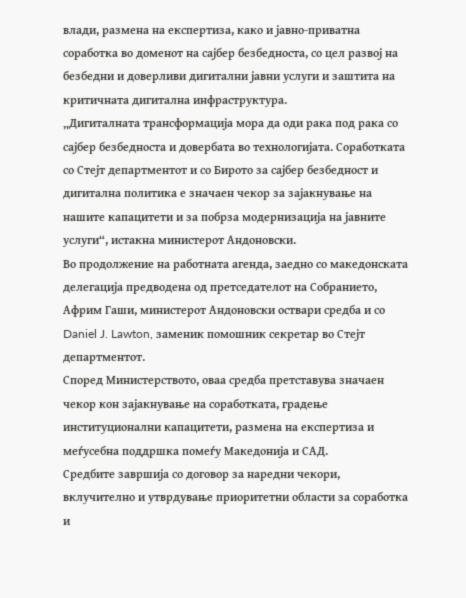влади, размена на експертиза, како и јавно-приватна соработка во доменот на сајбер безбедноста, со цел развој на безбедни и доверливи дигитални јавни услуги и заштита на критичната дигитална инфраструктура.
„Дигиталната трансформација мора да оди рака под рака со сајбер безбедноста и довербата во технологијата. Соработката со Стејт департментот и со Бирото за сајбер безбедност и дигитална политика е значаен чекор за зајакнување на нашите капацитети и за побрза модернизација на јавните услуги“, истакна министерот Андоновски.
Во продолжение на работната агенда, заедно со македонската делегација предводена од претседателот на Собранието, Африм Гаши, министерот Андоновски оствари средба и со Daniel J. Lawton, заменик помошник секретар во Стејт департментот.
Според Министерството, оваа средба претставува значаен чекор кон зајакнување на соработката, градење институционални капацитети, размена на експертиза и меѓусебна поддршка помеѓу Македонија и САД.
Средбите завршија со договор за наредни чекори, вклучително и утврдување приоритетни области за соработка и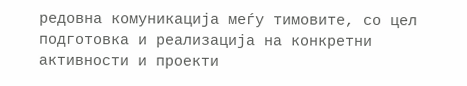редовна комуникација меѓу тимовите, со цел подготовка и реализација на конкретни активности и проекти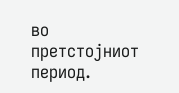во претстојниот период.